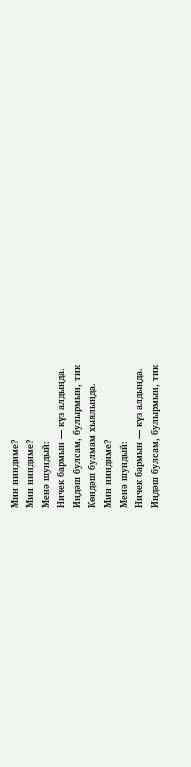Мин ниндиме?
Мин ниндиме?
Менә шундый:
Ничек бармын — күз алдыңда.
Иңдәш булсам, булырмын, тик
Көндәш булмам хыялыңда.
Мин ниндиме?
Менә шундый:
Ничек бармын — күз алдыңда.
Иңдәш булсам, булырмын, тик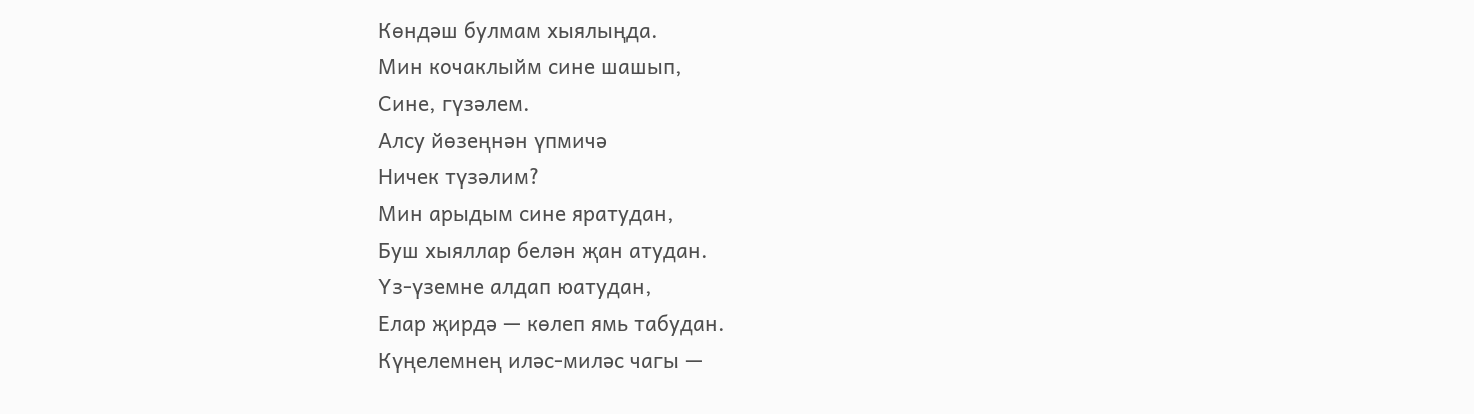Көндәш булмам хыялыңда.
Мин кочаклыйм сине шашып,
Сине, гүзәлем.
Алсу йөзеңнән үпмичә
Ничек түзәлим?
Мин арыдым сине яратудан,
Буш хыяллар белән җан атудан.
Үз-үземне алдап юатудан,
Елар җирдә — көлеп ямь табудан.
Күңелемнең иләс-миләс чагы —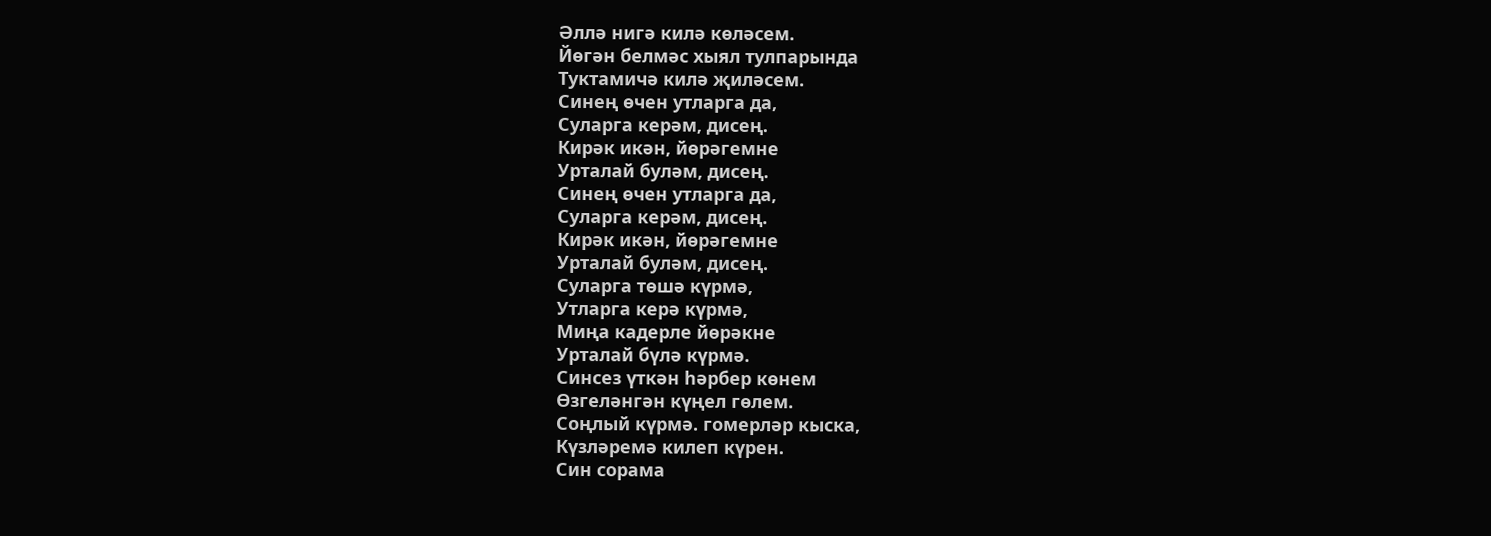Әллә нигә килә көләсем.
Йөгән белмәс хыял тулпарында
Туктамичә килә җиләсем.
Синең өчен утларга да,
Суларга керәм, дисең.
Кирәк икән, йөрәгемне
Урталай буләм, дисең.
Синең өчен утларга да,
Суларга керәм, дисең.
Кирәк икән, йөрәгемне
Урталай буләм, дисең.
Суларга төшә күрмә,
Утларга керә күрмә,
Миңа кадерле йөрәкне
Урталай бүлә күрмә.
Синсез үткән һәрбер көнем
Өзгеләнгән күңел гөлем.
Соңлый күрмә. гомерләр кыска,
Күзләремә килеп күрен.
Син сорама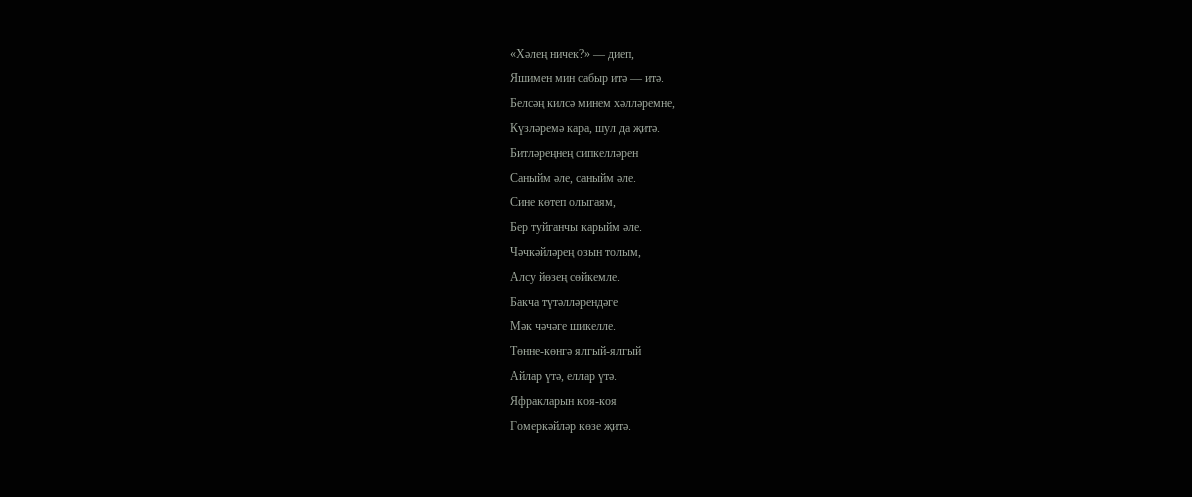«Хәлең ничек?» — диеп,
Яшимен мин сабыр итә — итә.
Белсәң килсә минем хәлләремне,
Күзләремә кара, шул да җитә.
Битләреңнең сипкелләрен
Саныйм әле, саныйм әле.
Сине көтеп олыгаям,
Бер туйганчы карыйм әле.
Чәчкәйләрең озын толым,
Алсу йөзең сөйкемле.
Бакча түтәлләрендәге
Мәк чәчәге шикелле.
Төнне-көнгә ялгый-ялгый
Айлар үтә, еллар үтә.
Яфракларын коя-коя
Гомеркәйләр көзе җитә.